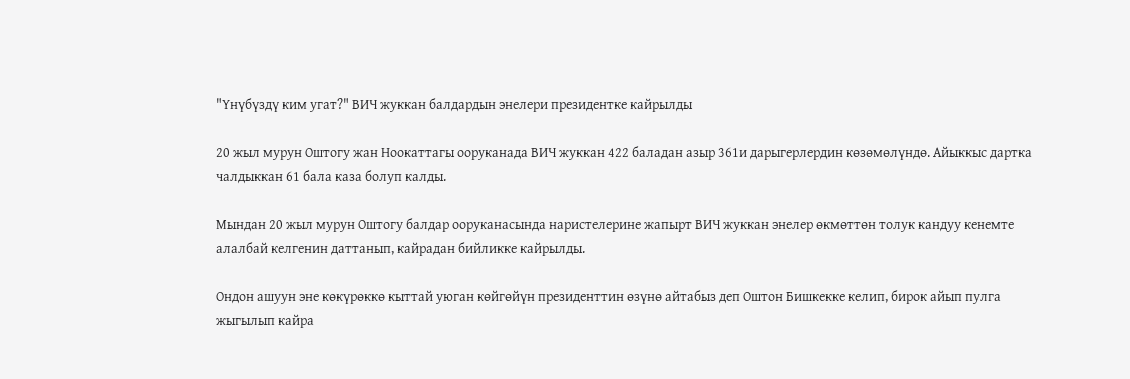"Үнүбүздү ким угат?" ВИЧ жуккан балдардын энелери президентке кайрылды

20 жыл мурун Оштогу жан Ноокаттагы ооруканада ВИЧ жуккан 422 баладан азыр 361и дарыгерлердин көзөмөлүндө. Айыккыс дартка чалдыккан 61 бала каза болуп калды.

Мындан 20 жыл мурун Оштогу балдар ооруканасында наристелерине жапырт ВИЧ жуккан энелер өкмөттөн толук кандуу кенемте алалбай келгенин даттанып, кайрадан бийликке кайрылды.

Ондон ашуун эне көкүрөккө кыттай уюган көйгөйүн президенттин өзүнө айтабыз деп Оштон Бишкекке келип, бирок айып пулга жыгылып кайра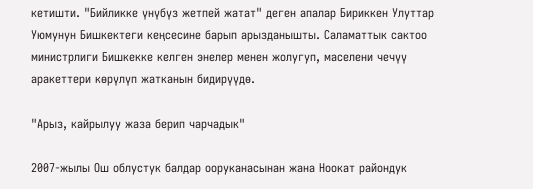кетишти. "Бийликке үнүбүз жетпей жатат" деген апалар Бириккен Улуттар Уюмунун Бишкектеги кеңсесине барып арызданышты. Саламаттык сактоо министрлиги Бишкекке келген энелер менен жолугуп, маселени чечүү аракеттери көрүлүп жатканын бидирүүдө.

"Арыз, кайрылуу жаза берип чарчадык"

2007-жылы Ош облустук балдар ооруканасынан жана Ноокат райондук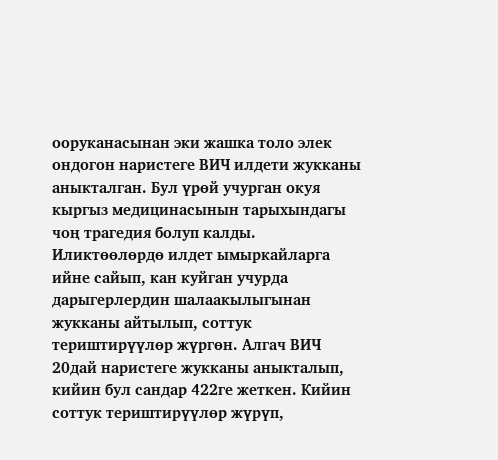ооруканасынан эки жашка толо элек ондогон наристеге ВИЧ илдети жукканы аныкталган. Бул үрөй учурган окуя кыргыз медицинасынын тарыхындагы чоң трагедия болуп калды. Иликтөөлөрдө илдет ымыркайларга ийне сайып, кан куйган учурда дарыгерлердин шалаакылыгынан жукканы айтылып, соттук териштирүүлөр жүргөн. Алгач ВИЧ 20дай наристеге жукканы аныкталып, кийин бул сандар 422ге жеткен. Кийин соттук териштирүүлөр жүрүп,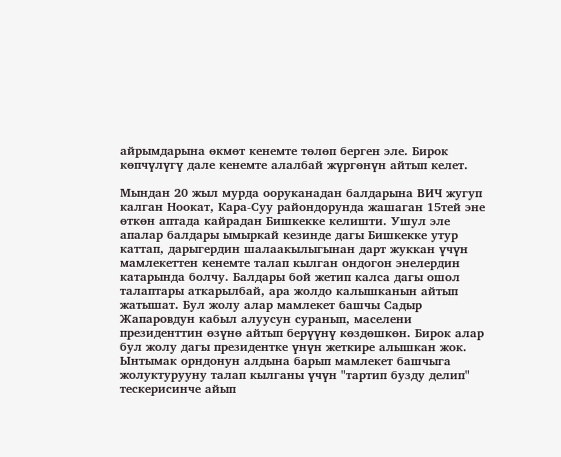айрымдарына өкмөт кенемте төлөп берген эле. Бирок көпчүлүгү дале кенемте алалбай жүргөнүн айтып келет.

Мындан 20 жыл мурда ооруканадан балдарына ВИЧ жугуп калган Ноокат, Кара-Суу райондорунда жашаган 15тей эне өткөн аптада кайрадан Бишкекке келишти. Ушул эле апалар балдары ымыркай кезинде дагы Бишкекке утур каттап, дарыгердин шалаакылыгынан дарт жуккан үчүн мамлекеттен кенемте талап кылган ондогон энелердин катарында болчу. Балдары бой жетип калса дагы ошол талаптары аткарылбай, ара жолдо калышканын айтып жатышат. Бул жолу алар мамлекет башчы Садыр Жапаровдун кабыл алуусун суранып, маселени президенттин өзүнө айтып берүүнү көздөшкөн. Бирок алар бул жолу дагы президентке үнүн жеткире алышкан жок. Ынтымак орндонун алдына барып мамлекет башчыга жолуктурууну талап кылганы үчүн "тартип бузду делип" тескерисинче айып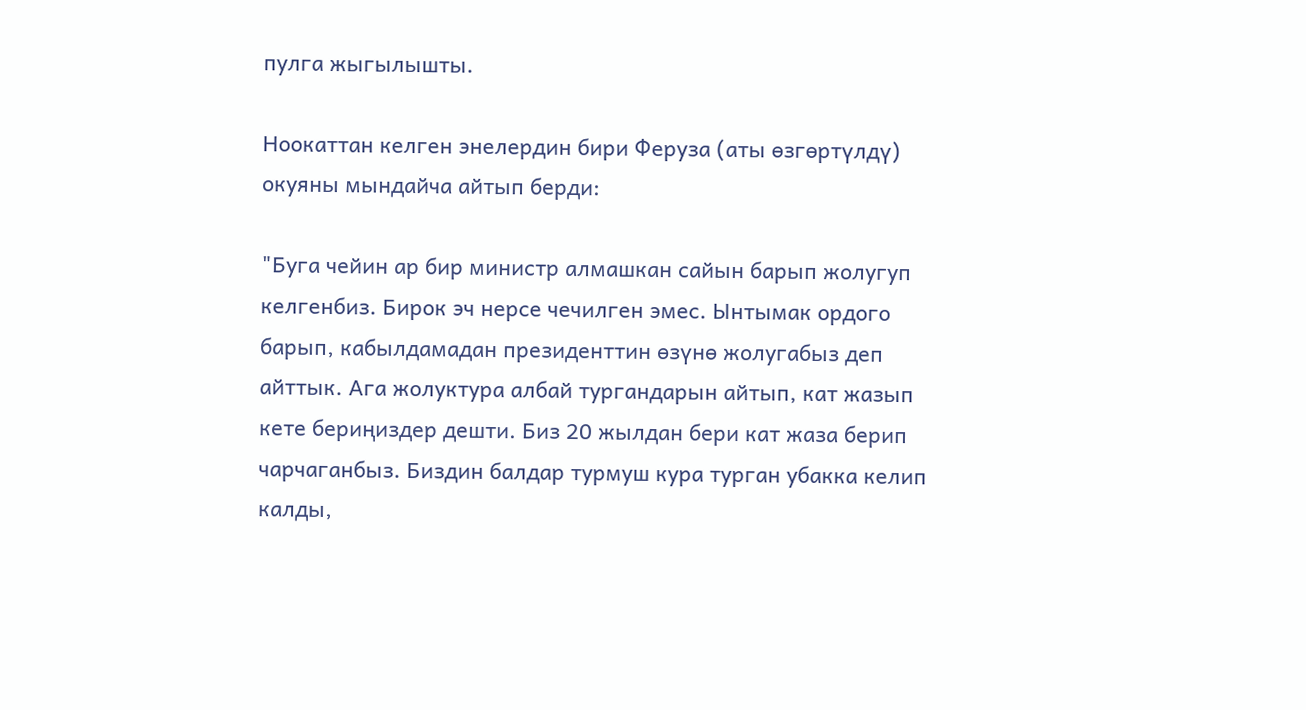пулга жыгылышты.

Ноокаттан келген энелердин бири Феруза (аты өзгөртүлдү) окуяны мындайча айтып берди:

"Буга чейин ар бир министр алмашкан сайын барып жолугуп келгенбиз. Бирок эч нерсе чечилген эмес. Ынтымак ордого барып, кабылдамадан президенттин өзүнө жолугабыз деп айттык. Ага жолуктура албай тургандарын айтып, кат жазып кете бериңиздер дешти. Биз 20 жылдан бери кат жаза берип чарчаганбыз. Биздин балдар турмуш кура турган убакка келип калды,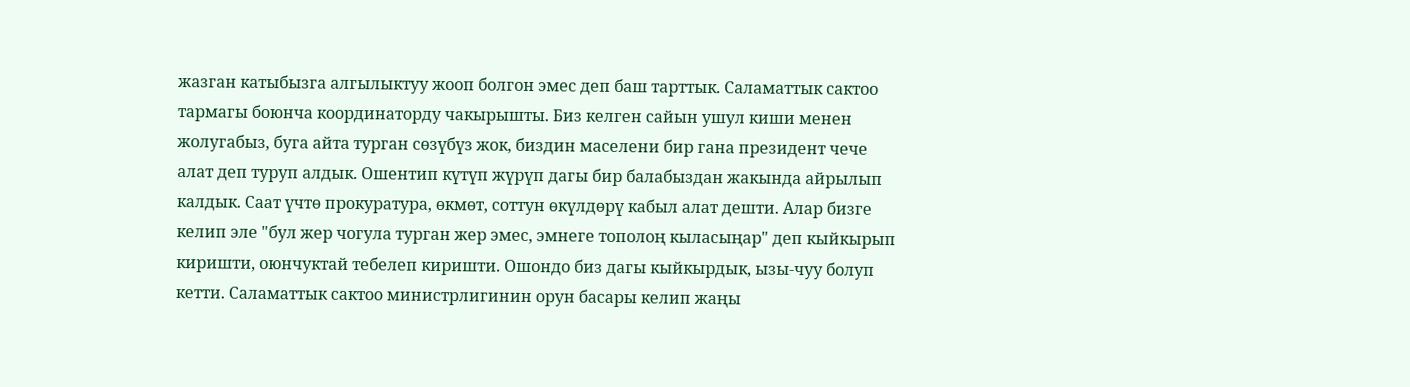жазган катыбызга алгылыктуу жооп болгон эмес деп баш тарттык. Саламаттык сактоо тармагы боюнча координаторду чакырышты. Биз келген сайын ушул киши менен жолугабыз, буга айта турган сөзүбүз жок, биздин маселени бир гана президент чече алат деп туруп алдык. Ошентип күтүп жүрүп дагы бир балабыздан жакында айрылып калдык. Саат үчтө прокуратура, өкмөт, соттун өкүлдөрү кабыл алат дешти. Алар бизге келип эле "бул жер чогула турган жер эмес, эмнеге тополоң кыласыңар" деп кыйкырып киришти, оюнчуктай тебелеп киришти. Ошондо биз дагы кыйкырдык, ызы-чуу болуп кетти. Саламаттык сактоо министрлигинин орун басары келип жаңы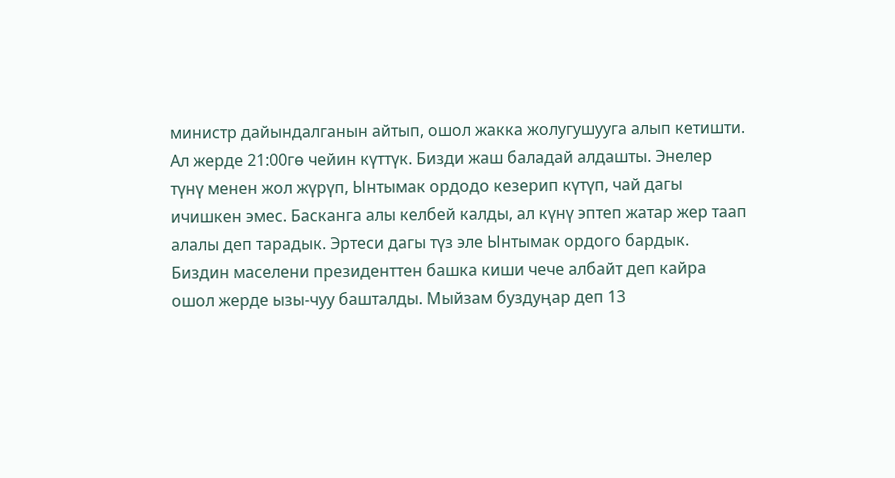министр дайындалганын айтып, ошол жакка жолугушууга алып кетишти. Ал жерде 21:00гө чейин күттүк. Бизди жаш баладай алдашты. Энелер түнү менен жол жүрүп, Ынтымак ордодо кезерип күтүп, чай дагы ичишкен эмес. Басканга алы келбей калды, ал күнү эптеп жатар жер таап алалы деп тарадык. Эртеси дагы түз эле Ынтымак ордого бардык. Биздин маселени президенттен башка киши чече албайт деп кайра ошол жерде ызы-чуу башталды. Мыйзам буздуңар деп 13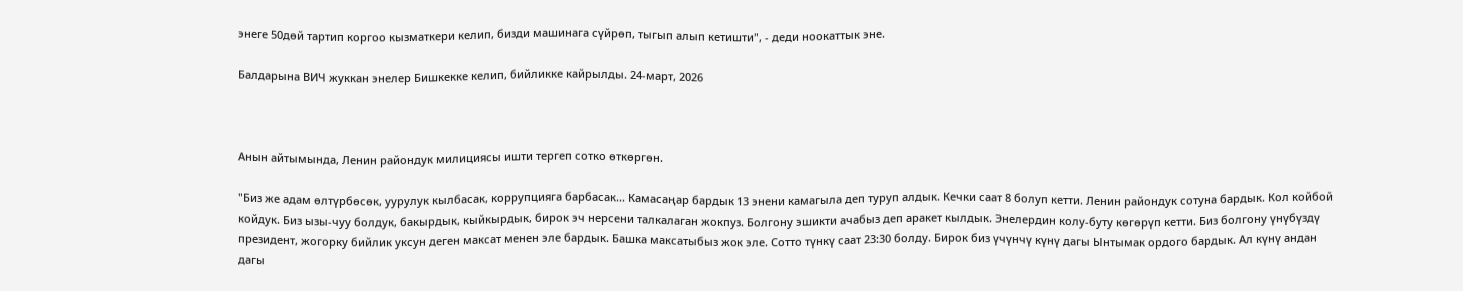энеге 50дөй тартип коргоо кызматкери келип, бизди машинага сүйрөп, тыгып алып кетишти", - деди ноокаттык эне.

Балдарына ВИЧ жуккан энелер Бишкекке келип, бийликке кайрылды. 24-март, 2026



Анын айтымында, Ленин райондук милициясы ишти тергеп сотко өткөргөн.

"Биз же адам өлтүрбөсөк, уурулук кылбасак, коррупцияга барбасак... Камасаңар бардык 13 энени камагыла деп туруп алдык. Кечки саат 8 болуп кетти. Ленин райондук сотуна бардык. Кол койбой койдук. Биз ызы-чуу болдук, бакырдык, кыйкырдык, бирок эч нерсени талкалаган жокпуз. Болгону эшикти ачабыз деп аракет кылдык. Энелердин колу-буту көгөрүп кетти. Биз болгону үнүбүздү президент, жогорку бийлик уксун деген максат менен эле бардык. Башка максатыбыз жок эле. Сотто түнкү саат 23:30 болду. Бирок биз үчүнчү күнү дагы Ынтымак ордого бардык. Ал күнү андан дагы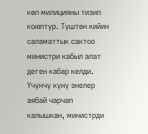көп милицияны тизип коюптур. Түштөн кийин саламаттык сактоо министри кабыл алат деген кабар келди. Үчүнчү күнү энелер аябай чарчап калышкан, министрди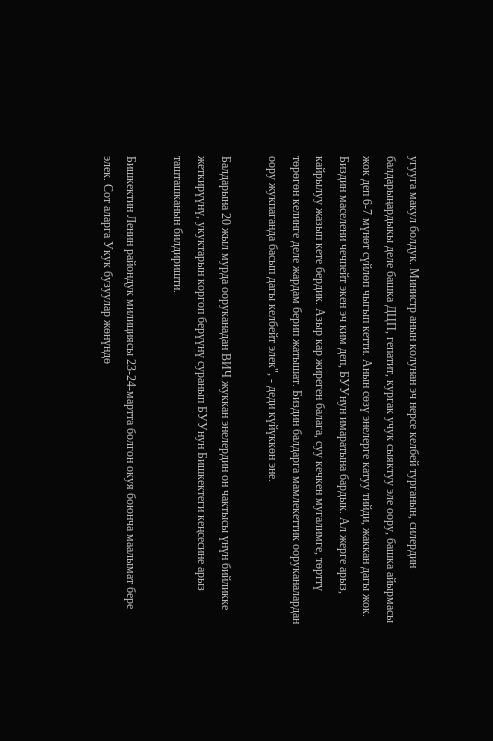угууга макул болдук. Министр анын колунан эч нерсе келбей турганын, силердин балдарыңардыкы деле башка ДЦП, гепатит, кургак учук сыяктуу эле оору, башка айырмасы жок деп 6-7 мүнөт сүйлөп чыгып кетти. Анын сөзү энелерге катуу тийди, жаккан дагы жок. Биздин маселени чечпейт экен эч ким деп, БУУнун имаратына бардык. Ал жерге арыз, кайрылуу жазып кете бердик. Азыр кар жиреген балага, суу кечкен мугалимге, төрттү төрөгөн келинге деле жардам берип жатышат. Биздин балдарга мамлекеттик ооруканалардан оору жукпаганда басып дагы келбейт элек", - деди күйүккөн эне.

Балдарына 20 жыл мурда ооруканадан ВИЧ жуккан энелердин он чактысы үнүн бийликке жеткирүүнү, укуктарын коргоп берүүнү суранып БУУнун Бишкектеги кеңсесине арыз ташташканын билдиришти.

Бишкектин Ленин райондук милициясы 23-24-мартта болгон окуя боюнча маалымат бере элек. Сот аларга Укук бузуулар жөнүндө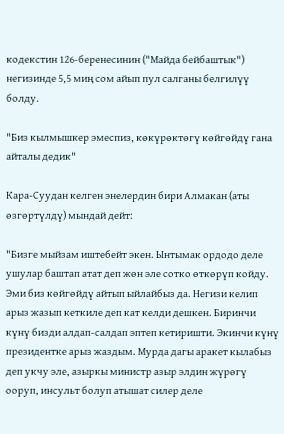кодекстин 126-беренесинин ("Майда бейбаштык") негизинде 5,5 миң сом айып пул салганы белгилүү болду.

"Биз кылмышкер эмеспиз, көкүрөктөгү көйгөйдү гана айталы дедик"

Кара-Суудан келген энелердин бири Алмакан (аты өзгөртүлдү) мындай дейт:

"Бизге мыйзам иштебейт экен. Ынтымак ордодо деле ушулар баштап атат деп жөн эле сотко өткөрүп койду. Эми биз көйгөйдү айтып ыйлайбыз да. Негизи келип арыз жазып кеткиле деп кат келди дешкен. Биринчи күнү бизди алдап-салдап эптеп кетиришти. Экинчи күнү президентке арыз жаздым. Мурда дагы аракет кылабыз деп укчу эле, азыркы министр азыр элдин жүрөгү ооруп, инсульт болуп атышат силер деле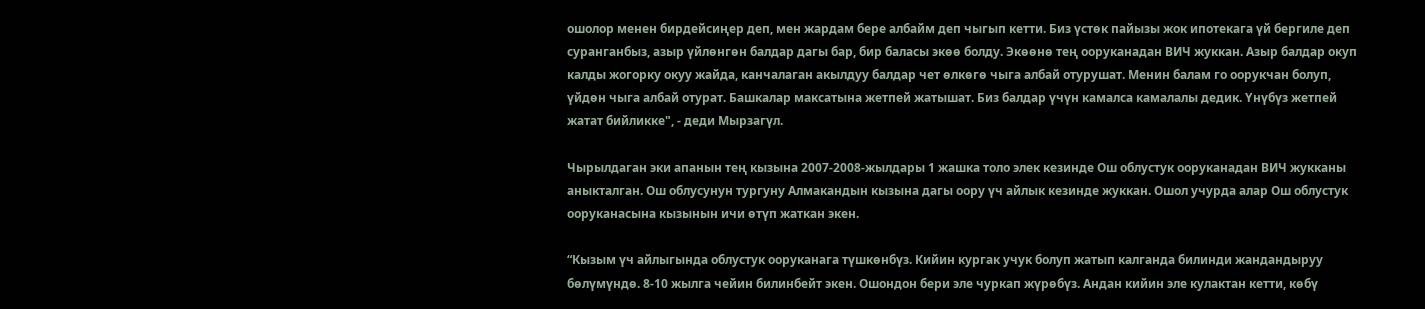ошолор менен бирдейсиңер деп, мен жардам бере албайм деп чыгып кетти. Биз үстөк пайызы жок ипотекага үй бергиле деп суранганбыз, азыр үйлөнгөн балдар дагы бар, бир баласы экөө болду. Экөөнө тең ооруканадан ВИЧ жуккан. Азыр балдар окуп калды жогорку окуу жайда, канчалаган акылдуу балдар чет өлкөгө чыга албай отурушат. Менин балам го оорукчан болуп, үйдөн чыга албай отурат. Башкалар максатына жетпей жатышат. Биз балдар үчүн камалса камалалы дедик. Үнүбүз жетпей жатат бийликке", - деди Мырзагүл.

Чырылдаган эки апанын тең кызына 2007-2008-жылдары 1 жашка толо элек кезинде Ош облустук ооруканадан ВИЧ жукканы аныкталган. Ош облусунун тургуну Алмакандын кызына дагы оору үч айлык кезинде жуккан. Ошол учурда алар Ош облустук ооруканасына кызынын ичи өтүп жаткан экен.

“Кызым үч айлыгында облустук ооруканага түшкөнбүз. Кийин кургак учук болуп жатып калганда билинди жандандыруу бөлүмүндө. 8-10 жылга чейин билинбейт экен. Ошондон бери эле чуркап жүрөбүз. Андан кийин эле кулактан кетти, көбү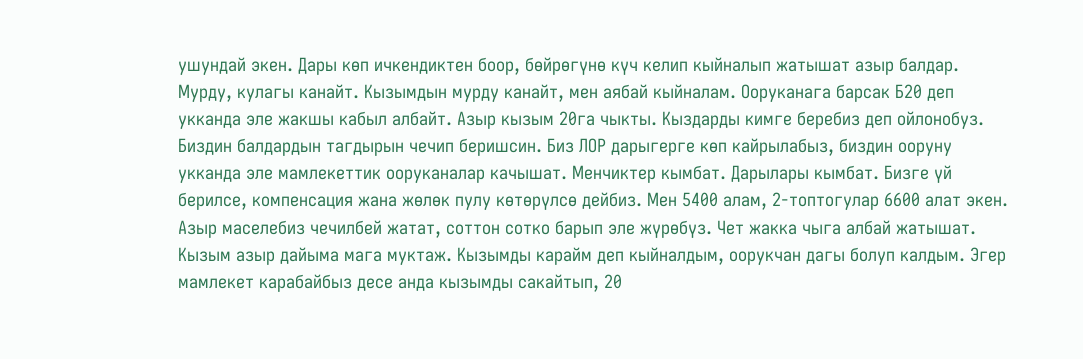ушундай экен. Дары көп ичкендиктен боор, бөйрөгүнө күч келип кыйналып жатышат азыр балдар. Мурду, кулагы канайт. Кызымдын мурду канайт, мен аябай кыйналам. Ооруканага барсак Б20 деп укканда эле жакшы кабыл албайт. Азыр кызым 20га чыкты. Кыздарды кимге беребиз деп ойлонобуз. Биздин балдардын тагдырын чечип беришсин. Биз ЛОР дарыгерге көп кайрылабыз, биздин ооруну укканда эле мамлекеттик ооруканалар качышат. Менчиктер кымбат. Дарылары кымбат. Бизге үй берилсе, компенсация жана жөлөк пулу көтөрүлсө дейбиз. Мен 5400 алам, 2-топтогулар 6600 алат экен. Азыр маселебиз чечилбей жатат, соттон сотко барып эле жүрөбүз. Чет жакка чыга албай жатышат. Кызым азыр дайыма мага муктаж. Кызымды карайм деп кыйналдым, оорукчан дагы болуп калдым. Эгер мамлекет карабайбыз десе анда кызымды сакайтып, 20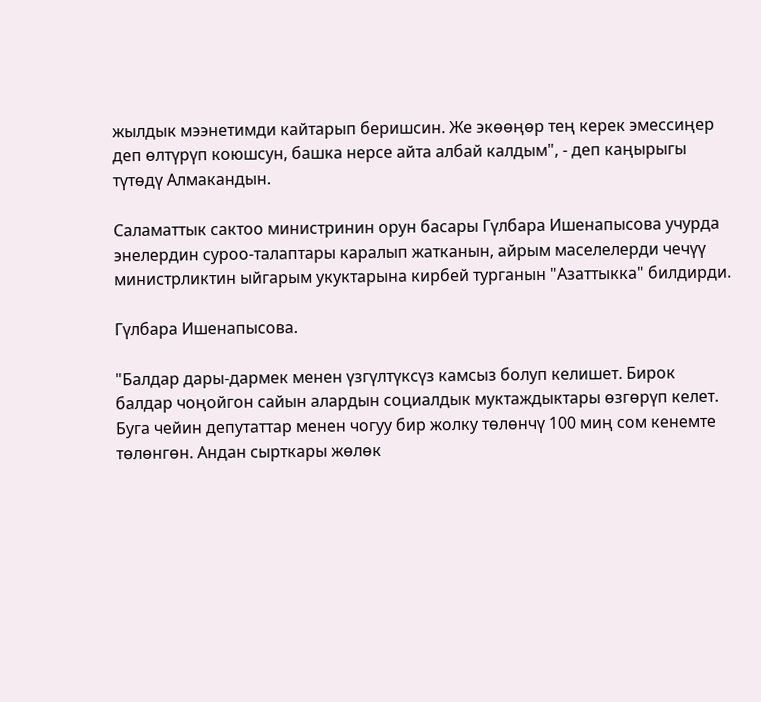жылдык мээнетимди кайтарып беришсин. Же экөөңөр тең керек эмессиңер деп өлтүрүп коюшсун, башка нерсе айта албай калдым", - деп каңырыгы түтөдү Алмакандын.

Саламаттык сактоо министринин орун басары Гүлбара Ишенапысова учурда энелердин суроо-талаптары каралып жатканын, айрым маселелерди чечүү министрликтин ыйгарым укуктарына кирбей турганын "Азаттыкка" билдирди.

Гүлбара Ишенапысова.

"Балдар дары-дармек менен үзгүлтүксүз камсыз болуп келишет. Бирок балдар чоңойгон сайын алардын социалдык муктаждыктары өзгөрүп келет. Буга чейин депутаттар менен чогуу бир жолку төлөнчү 100 миң сом кенемте төлөнгөн. Андан сырткары жөлөк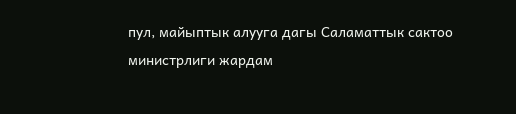пул, майыптык алууга дагы Саламаттык сактоо министрлиги жардам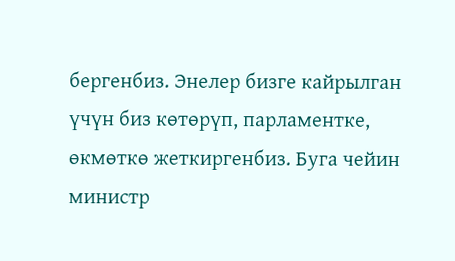бергенбиз. Энелер бизге кайрылган үчүн биз көтөрүп, парламентке, өкмөткө жеткиргенбиз. Буга чейин министр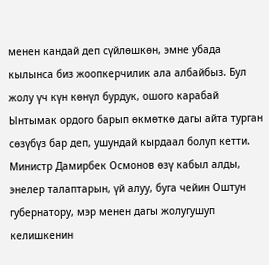менен кандай деп сүйлөшкөн, эмне убада кылынса биз жоопкерчилик ала албайбыз. Бул жолу үч күн көнүл бурдук, ошого карабай Ынтымак ордого барып өкмөткө дагы айта турган сөзүбүз бар деп, ушундай кырдаал болуп кетти. Министр Дамирбек Осмонов өзү кабыл алды, энелер талаптарын, үй алуу, буга чейин Оштун губернатору, мэр менен дагы жолугушуп келишкенин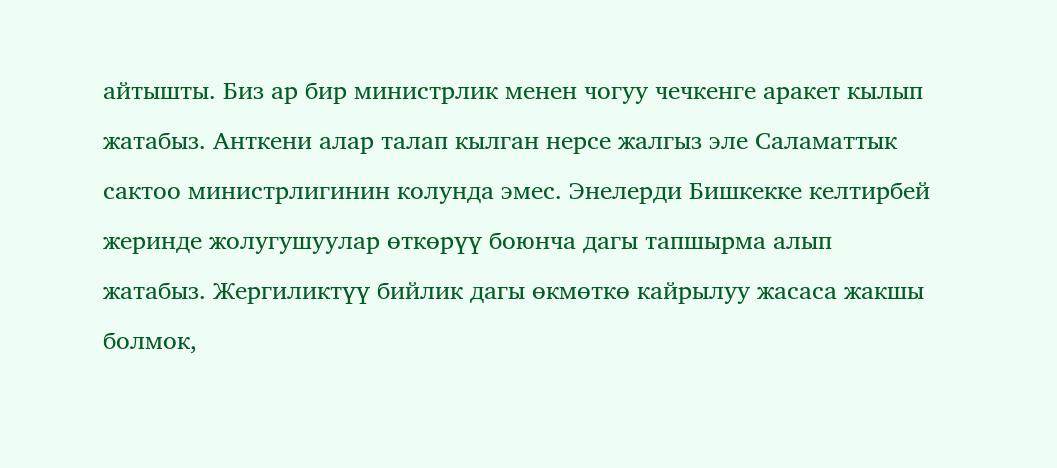айтышты. Биз ар бир министрлик менен чогуу чечкенге аракет кылып жатабыз. Анткени алар талап кылган нерсе жалгыз эле Саламаттык сактоо министрлигинин колунда эмес. Энелерди Бишкекке келтирбей жеринде жолугушуулар өткөрүү боюнча дагы тапшырма алып жатабыз. Жергиликтүү бийлик дагы өкмөткө кайрылуу жасаса жакшы болмок,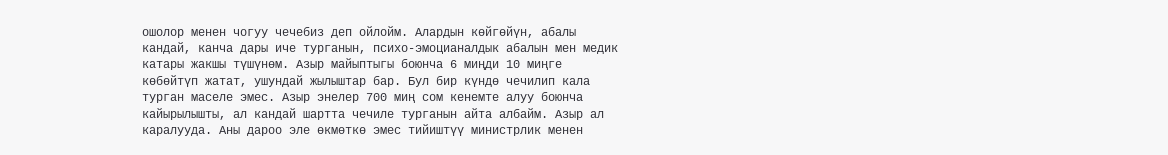ошолор менен чогуу чечебиз деп ойлойм. Алардын көйгөйүн, абалы кандай, канча дары иче турганын, психо-эмоцианалдык абалын мен медик катары жакшы түшүнөм. Азыр майыптыгы боюнча 6 миңди 10 миңге көбөйтүп жатат, ушундай жылыштар бар. Бул бир күндө чечилип кала турган маселе эмес. Азыр энелер 700 миң сом кенемте алуу боюнча кайырылышты, ал кандай шартта чечиле турганын айта албайм. Азыр ал каралууда. Аны дароо эле өкмөткө эмес тийиштүү министрлик менен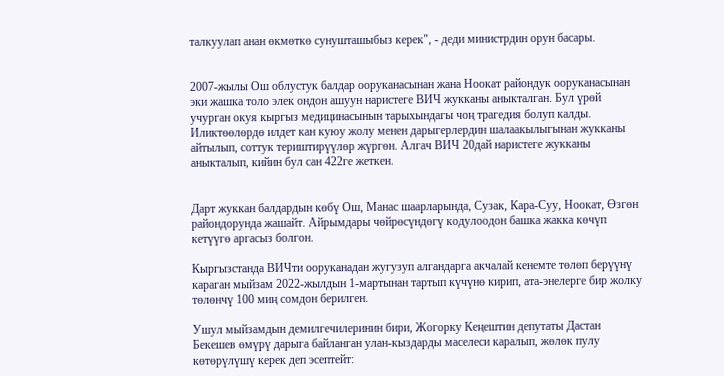талкуулап анан өкмөткө сунушташыбыз керек", - деди министрдин орун басары.


2007-жылы Ош облустук балдар ооруканасынан жана Ноокат райондук ооруканасынан эки жашка толо элек ондон ашуун наристеге ВИЧ жукканы аныкталган. Бул үрөй учурган окуя кыргыз медицинасынын тарыхындагы чоң трагедия болуп калды. Иликтөөлөрдө илдет кан куюу жолу менен дарыгерлердин шалаакылыгынан жукканы айтылып, соттук териштирүүлөр жүргөн. Алгач ВИЧ 20дай наристеге жукканы аныкталып, кийин бул сан 422ге жеткен.


Дарт жуккан балдардын көбү Ош, Манас шаарларында, Сузак, Кара-Суу, Ноокат, Өзгөн райондорунда жашайт. Айрымдары чөйрөсүндөгү кодулоодон башка жакка көчүп кетүүгө аргасыз болгон.

Кыргызстанда ВИЧти ооруканадан жугузуп алгандарга акчалай кенемте төлөп берүүнү караган мыйзам 2022-жылдын 1-мартынан тартып күчүнө кирип, ата-энелерге бир жолку төлөнчү 100 миң сомдон берилген.

Ушул мыйзамдын демилгечилеринин бири, Жогорку Кеңештин депутаты Дастан Бекешев өмүрү дарыга байланган улан-кыздарды маселеси каралып, жөлөк пулу көтөрүлүшү керек деп эсептейт: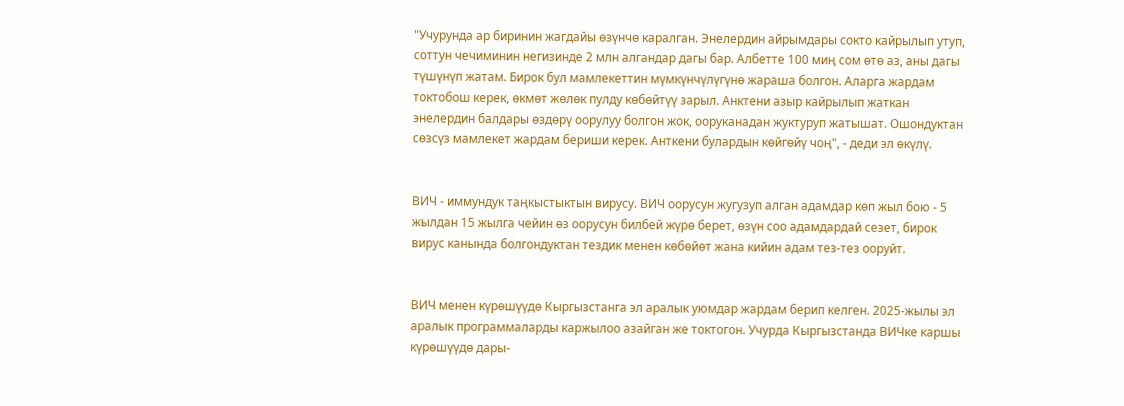"Учурунда ар биринин жагдайы өзүнчө каралган. Энелердин айрымдары сокто кайрылып утуп, соттун чечиминин негизинде 2 млн алгандар дагы бар. Албетте 100 миң сом өтө аз, аны дагы түшүнүп жатам. Бирок бул мамлекеттин мүмкүнчүлүгүнө жараша болгон. Аларга жардам токтобош керек, өкмөт жөлөк пулду көбөйтүү зарыл. Анктени азыр кайрылып жаткан энелердин балдары өздөрү оорулуу болгон жок, ооруканадан жуктуруп жатышат. Ошондуктан сөзсүз мамлекет жардам бериши керек. Анткени булардын көйгөйү чоң", - деди эл өкүлү.


ВИЧ - иммундук таңкыстыктын вирусу. ВИЧ оорусун жугузуп алган адамдар көп жыл бою - 5 жылдан 15 жылга чейин өз оорусун билбей жүрө берет, өзүн соо адамдардай сезет, бирок вирус канында болгондуктан тездик менен көбөйөт жана кийин адам тез-тез ооруйт.


ВИЧ менен күрөшүүдө Кыргызстанга эл аралык уюмдар жардам берип келген. 2025-жылы эл аралык программаларды каржылоо азайган же токтогон. Учурда Кыргызстанда ВИЧке каршы күрөшүүдө дары-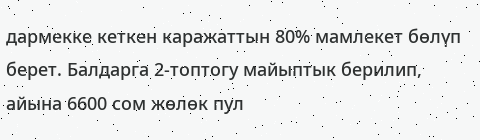дармекке кеткен каражаттын 80% мамлекет бөлүп берет. Балдарга 2-топтогу майыптык берилип, айына 6600 сом жөлөк пул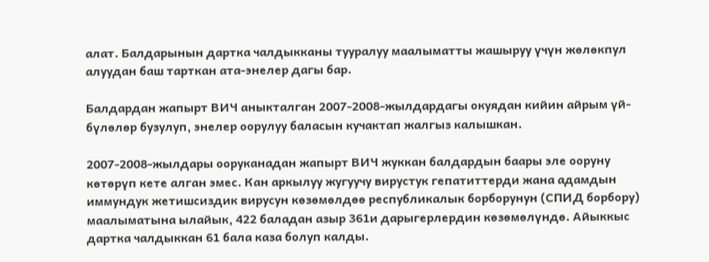алат. Балдарынын дартка чалдыкканы тууралуу маалыматты жашыруу үчүн жөлөкпул алуудан баш тарткан ата-энелер дагы бар.

Балдардан жапырт ВИЧ аныкталган 2007-2008-жылдардагы окуядан кийин айрым үй-бүлөлөр бузулуп, энелер оорулуу баласын кучактап жалгыз калышкан.

2007-2008-жылдары ооруканадан жапырт ВИЧ жуккан балдардын баары эле ооруну көтөрүп кете алган эмес. Кан аркылуу жугуучу вирустук гепатиттерди жана адамдын иммундук жетишсиздик вирусун көзөмөлдөө республикалык борборунун (СПИД борбору) маалыматына ылайык, 422 баладан азыр 361и дарыгерлердин көзөмөлүндө. Айыккыс дартка чалдыккан 61 бала каза болуп калды.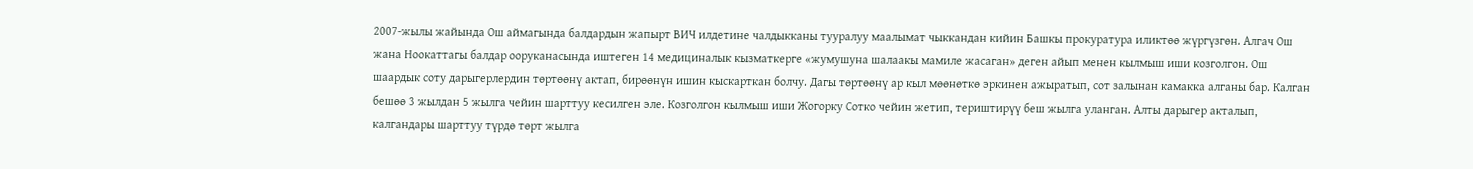2007-жылы жайында Ош аймагында балдардын жапырт ВИЧ илдетине чалдыкканы тууралуу маалымат чыккандан кийин Башкы прокуратура иликтөө жүргүзгөн. Алгач Ош жана Ноокаттагы балдар ооруканасында иштеген 14 медициналык кызматкерге «жумушуна шалаакы мамиле жасаган» деген айып менен кылмыш иши козголгон. Ош шаардык соту дарыгерлердин төртөөнү актап, бирөөнүн ишин кыскарткан болчу. Дагы төртөөнү ар кыл мөөнөткө эркинен ажыратып, сот залынан камакка алганы бар. Калган бешөө 3 жылдан 5 жылга чейин шарттуу кесилген эле. Козголгон кылмыш иши Жогорку Сотко чейин жетип, териштирүү беш жылга уланган. Алты дарыгер акталып, калгандары шарттуу түрдө төрт жылга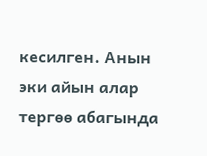кесилген. Анын эки айын алар тергөө абагында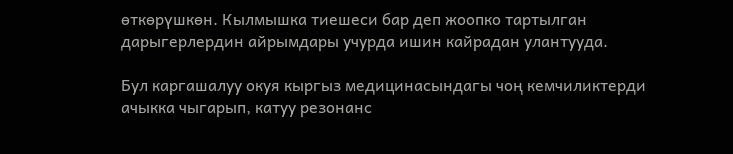өткөрүшкөн. Кылмышка тиешеси бар деп жоопко тартылган дарыгерлердин айрымдары учурда ишин кайрадан улантууда.

Бул каргашалуу окуя кыргыз медицинасындагы чоң кемчиликтерди ачыкка чыгарып, катуу резонанс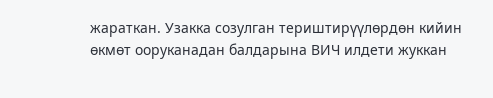жараткан. Узакка созулган териштирүүлөрдөн кийин өкмөт ооруканадан балдарына ВИЧ илдети жуккан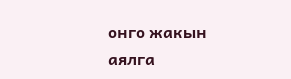онго жакын аялга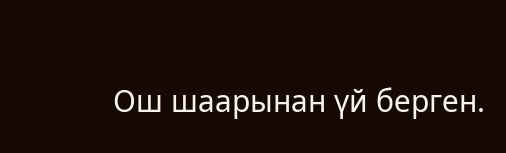Ош шаарынан үй берген.